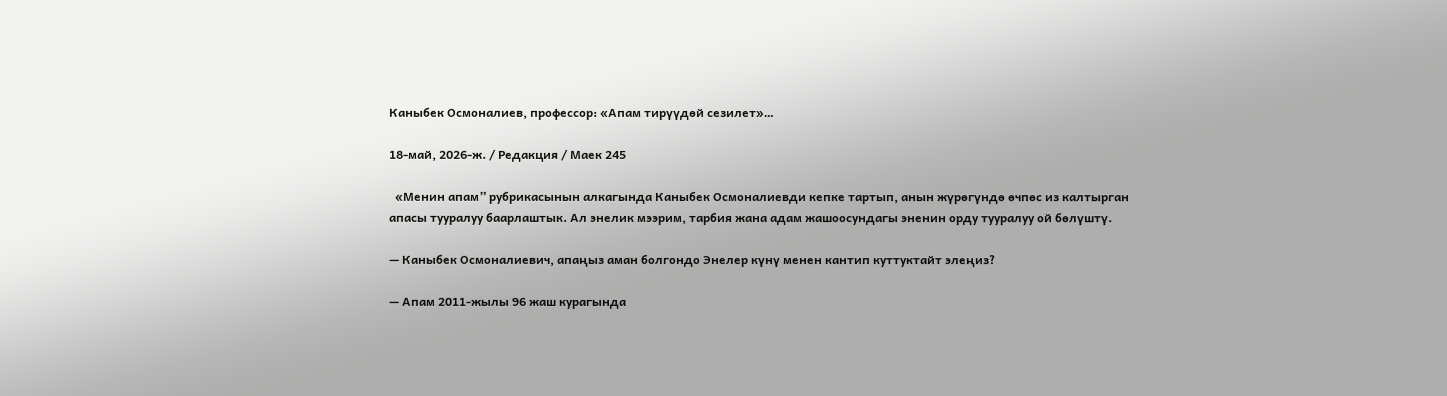Каныбек Осмоналиев, профессор: «Апам тирүүдөй сезилет»…

18-май, 2026-ж. / Редакция / Маек 245

  «Менин апам” рубрикасынын алкагында Каныбек Осмоналиевди кепке тартып, анын жүрөгүндө өчпөс из калтырган апасы тууралуу баарлаштык. Ал энелик мээрим, тарбия жана адам жашоосундагы эненин орду тууралуу ой бөлүштү.

— Каныбек Осмоналиевич, апаңыз аман болгондо Энелер күнү менен кантип куттуктайт элеңиз?

— Апам 2011-жылы 96 жаш курагында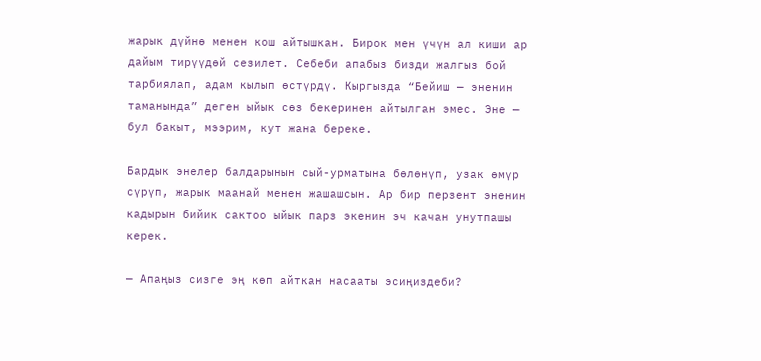жарык дүйнө менен кош айтышкан. Бирок мен үчүн ал киши ар дайым тирүүдөй сезилет. Себеби апабыз бизди жалгыз бой тарбиялап, адам кылып өстүрдү. Кыргызда “Бейиш — эненин таманында” деген ыйык сөз бекеринен айтылган эмес. Эне — бул бакыт, мээрим, кут жана береке.

Бардык энелер балдарынын сый-урматына бөлөнүп, узак өмүр сүрүп, жарык маанай менен жашашсын. Ар бир перзент эненин кадырын бийик сактоо ыйык парз экенин эч качан унутпашы керек.

— Апаңыз сизге эң көп айткан насааты эсиңиздеби?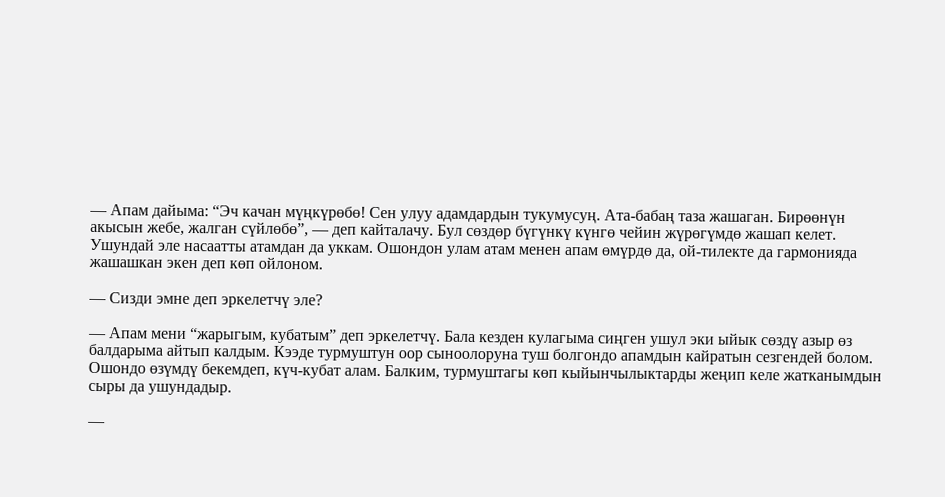— Апам дайыма: “Эч качан мүңкүрөбө! Сен улуу адамдардын тукумусуң. Ата-бабаң таза жашаган. Бирөөнүн акысын жебе, жалган сүйлөбө”, — деп кайталачу. Бул сөздөр бүгүнкү күнгө чейин жүрөгүмдө жашап келет. Ушундай эле насаатты атамдан да уккам. Ошондон улам атам менен апам өмүрдө да, ой-тилекте да гармонияда жашашкан экен деп көп ойлоном.

— Сизди эмне деп эркелетчү эле?

— Апам мени “жарыгым, кубатым” деп эркелетчү. Бала кезден кулагыма сиңген ушул эки ыйык сөздү азыр өз балдарыма айтып калдым. Кээде турмуштун оор сыноолоруна туш болгондо апамдын кайратын сезгендей болом. Ошондо өзүмдү бекемдеп, күч-кубат алам. Балким, турмуштагы көп кыйынчылыктарды жеңип келе жатканымдын сыры да ушундадыр.

—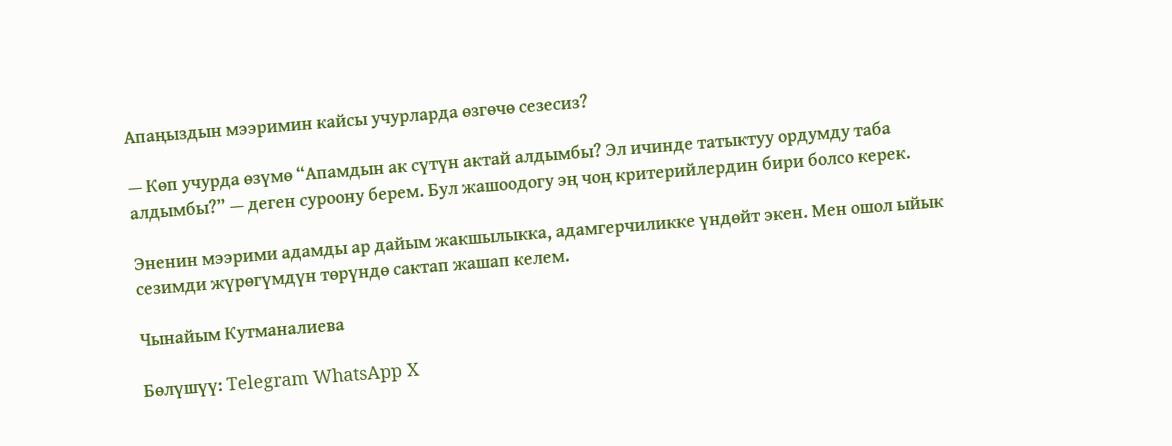Апаңыздын мээримин кайсы учурларда өзгөчө сезесиз?

— Көп учурда өзүмө “Апамдын ак сүтүн актай алдымбы? Эл ичинде татыктуу ордумду таба алдымбы?” — деген суроону берем. Бул жашоодогу эң чоң критерийлердин бири болсо керек.

Эненин мээрими адамды ар дайым жакшылыкка, адамгерчиликке үндөйт экен. Мен ошол ыйык сезимди жүрөгүмдүн төрүндө сактап жашап келем.

Чынайым Кутманалиева

Бөлүшүү: Telegram WhatsApp X